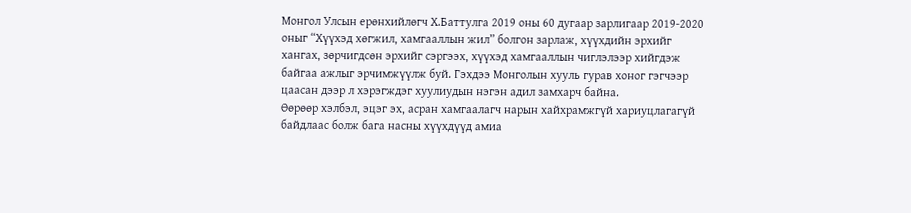Монгол Улсын ерөнхийлөгч Х.Баттулга 2019 оны 60 дугаар зарлигаар 2019-2020 оныг “Хүүхэд хөгжил, хамгааллын жил” болгон зарлаж, хүүхдийн эрхийг хангах, зөрчигдсөн эрхийг сэргээх, хүүхэд хамгааллын чиглэлээр хийгдэж байгаа ажлыг эрчимжүүлж буй. Гэхдээ Монголын хууль гурав хоног гэгчээр цаасан дээр л хэрэгждэг хуулиудын нэгэн адил замхарч байна.
Өөрөөр хэлбэл, эцэг эх, асран хамгаалагч нарын хайхрамжгүй хариуцлагагүй байдлаас болж бага насны хүүхдүүд амиа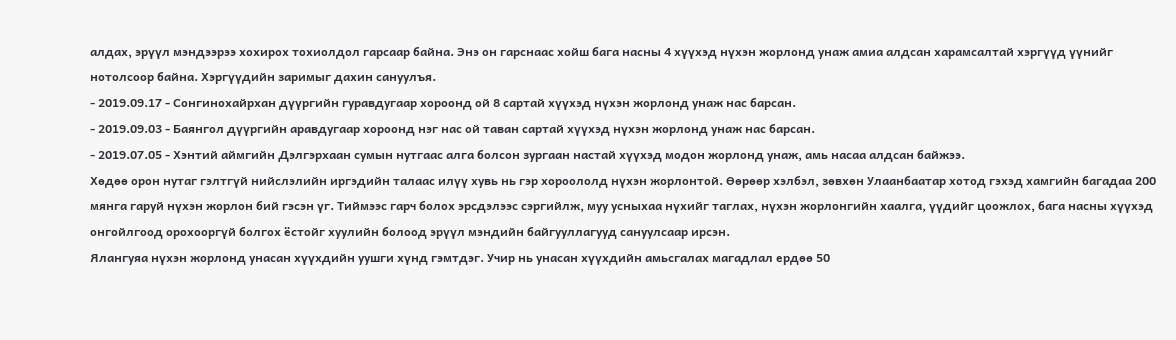алдах, эрүүл мэндээрээ хохирох тохиолдол гарсаар байна. Энэ он гарснаас хойш бага насны 4 хүүхэд нүхэн жорлонд унаж амиа алдсан харамсалтай хэргүүд үүнийг нотолсоор байна. Хэргүүдийн заримыг дахин сануулъя.
- 2019.09.17 - Сонгинохайрхан дүүргийн гуравдугаар хороонд ой 8 сартай хүүхэд нүхэн жорлонд унаж нас барсан.
- 2019.09.03 - Баянгол дүүргийн аравдугаар хороонд нэг нас ой таван сартай хүүхэд нүхэн жорлонд унаж нас барсан.
- 2019.07.05 - Хэнтий аймгийн Дэлгэрхаан сумын нутгаас алга болсон зургаан настай хүүхэд модон жорлонд унаж, амь насаа алдсан байжээ.
Хөдөө орон нутаг гэлтгүй нийслэлийн иргэдийн талаас илүү хувь нь гэр хороололд нүхэн жорлонтой. Өөрөөр хэлбэл, зөвхөн Улаанбаатар хотод гэхэд хамгийн багадаа 200 мянга гаруй нүхэн жорлон бий гэсэн үг. Тиймээс гарч болох эрсдэлээс сэргийлж, муу усныхаа нүхийг таглах, нүхэн жорлонгийн хаалга, үүдийг цоожлох, бага насны хүүхэд онгойлгоод орохооргүй болгох ёстойг хуулийн болоод эрүүл мэндийн байгууллагууд сануулсаар ирсэн.
Ялангуяа нүхэн жорлонд унасан хүүхдийн уушги хүнд гэмтдэг. Учир нь унасан хүүхдийн амьсгалах магадлал ердөө 50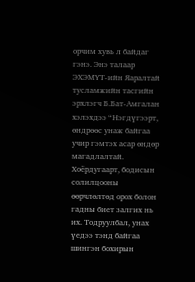орчим хувь л байдаг гэнэ. Энэ талаар ЭХЭМҮТ-ийн Яаралтай тусламжийн тасгийн эрхлэгч Б.Бат-Амгалан хэлэхдээ “Нэгдүгээрт, өндрөөс унаж байгаа учир гэмтэх асар өндөр магадлалтай. Хоёрдугаарт, бодисын солилцооны өөрчлөлтөд орох болон гадны биет залгих нь их. Тодруулбал, унах үедээ тэнд байгаа шингэн бохирын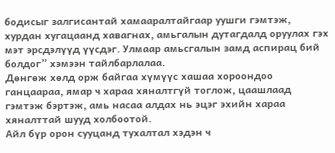бодисыг залгисантай хамааралтайгаар уушги гэмтэж, хурдан хугацаанд хавагнах, амьгалын дутагдалд оруулах гэх мэт эрсдэлүүд үүсдэг. Улмаар амьсгалын замд аспирац бий болдог” хэмээн тайлбарлалаа.
Дөнгөж хөлд орж байгаа хүмүүс хашаа хороондоо ганцаараа, ямар ч хараа хяналтгүй тоглож, цаашлаад гэмтэж бэртэж, амь насаа алдах нь эцэг эхийн хараа хяналттай шууд холбоотой.
Айл бүр орон сууцанд тухалтал хэдэн ч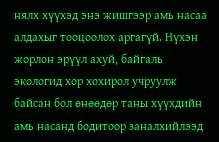нялх хүүхэд энэ жишгээр амь насаа алдахыг тооцоолох аргагүй. Нүхэн жорлон эрүүл ахуй, байгаль экологид хор хохирол учруулж байсан бол өнөөдөр таны хүүхдийн амь насанд бодитоор заналхийлээд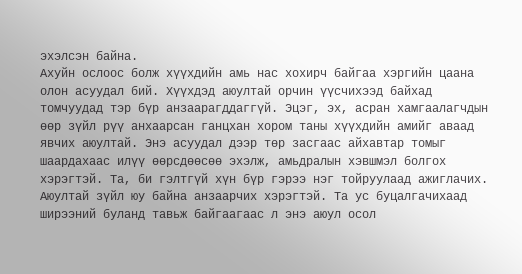эхэлсэн байна.
Ахуйн ослоос болж хүүхдийн амь нас хохирч байгаа хэргийн цаана олон асуудал бий. Хүүхдэд аюултай орчин үүсчихээд байхад томчуудад тэр бүр анзаарагддаггүй. Эцэг, эх, асран хамгаалагчдын өөр зүйл рүү анхаарсан ганцхан хором таны хүүхдийн амийг аваад явчих аюултай. Энэ асуудал дээр төр засгаас айхавтар томыг шаардахаас илүү өөрсдөөсөө эхэлж, амьдралын хэвшмэл болгох хэрэгтэй. Та, би гэлтгүй хүн бүр гэрээ нэг тойруулаад ажиглачих. Аюултай зүйл юу байна анзаарчих хэрэгтэй. Та ус буцалгачихаад ширээний буланд тавьж байгаагаас л энэ аюул осол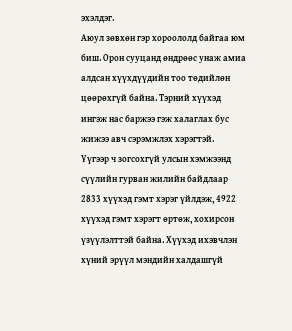эхэлдэг.
Аюул зөвхөн гэр хороололд байгаа юм биш. Орон сууцанд өндрөөс унаж амиа алдсан хүүхдүүдийн тоо төдийлөн цөөрөхгүй байна. Тэрний хүүхэд ингэж нас баржээ гэж халаглах бус жижээ авч сэрэмжлэх хэрэгтэй.
Үүгээр ч зогсохгүй улсын хэмжээнд сүүлийн гурван жилийн байдлаар 2833 хүүхэд гэмт хэрэг үйлдэж, 4922 хүүхэд гэмт хэрэгт өртөж, хохирсон үзүүлэлттэй байна. Хүүхэд ихэвчлэн хүний эрүүл мэндийн халдашгүй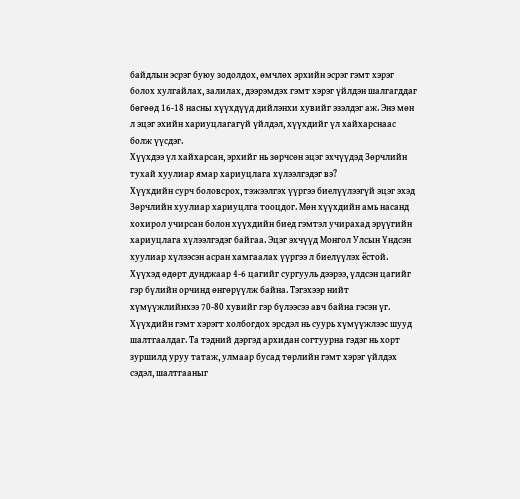байдлын эсрэг буюу зодолдох, өмчлөх эрхийн эсрэг гэмт хэрэг болох хулгайлах, залилах, дээрэмдэх гэмт хэрэг үйлдэн шалгагддаг бөгөөд 16-18 насны хүүхдүүд дийлэнхи хувийг эзэлдэг аж. Энэ мөн л эцэг эхийн хариуцлагагүй үйлдэл, хүүхдийг үл хайхарснаас болж үүсдэг.
Хүүхдээ үл хайхарсан, эрхийг нь зөрчсөн эцэг эхчүүдэд Зөрчлийн тухай хуулиар ямар хариуцлага хүлээлгэдэг вэ?
Хүүхдийн сурч боловсрох, тэжээлгэх үүргээ биелүүлээгүй эцэг эхэд Зөрчлийн хуулиар хариуцлга тооцдог. Мөн хүүхдийн амь насанд хохирол учирсан болон хүүхдийн биед гэмтэл учирахад эрүүгийн хариуцлага хүлээлгэдэг байгаа. Эцэг эхчүүд Монгол Улсын Үндсэн хуулиар хүлээсэн асран хамгаалах үүргээ л биелүүлэх ёстой. Хүүхэд өдөрт дунджаар 4-6 цагийг сургууль дээрээ, үлдсэн цагийг гэр бүлийн орчинд өнгөрүүлж байна. Тэгэхээр нийт хүмүүжлийнхээ 70-80 хувийг гэр бүлээсээ авч байна гэсэн үг. Хүүхдийн гэмт хэрэгт холбогдох эрсдэл нь суурь хүмүүжлээс шууд шалтгаалдаг. Та тэдний дэргэд архидан согтуурна гэдэг нь хорт зуршилд уруу татаж, улмаар бусад төрлийн гэмт хэрэг үйлдэх сэдэл, шалтгааныг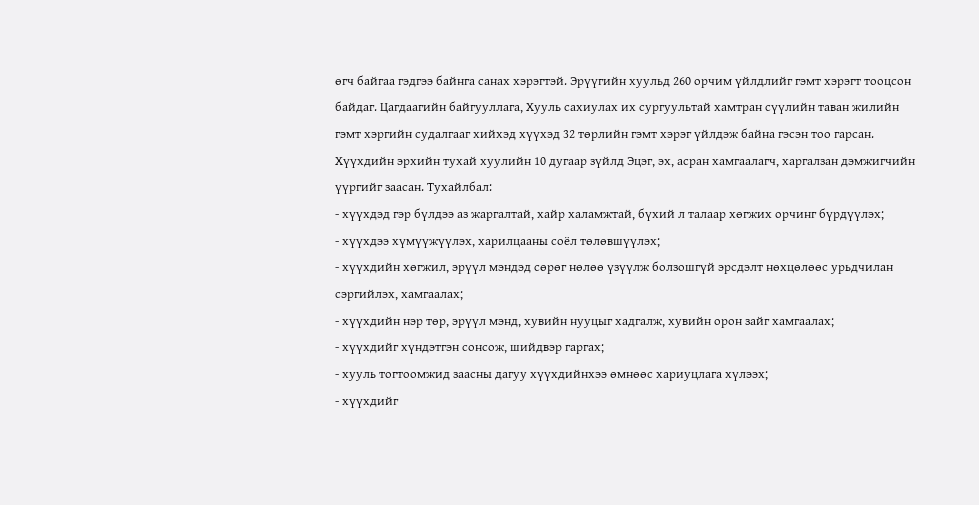өгч байгаа гэдгээ байнга санах хэрэгтэй. Эрүүгийн хуульд 260 орчим үйлдлийг гэмт хэрэгт тооцсон байдаг. Цагдаагийн байгууллага, Хууль сахиулах их сургуультай хамтран сүүлийн таван жилийн гэмт хэргийн судалгааг хийхэд хүүхэд 32 төрлийн гэмт хэрэг үйлдэж байна гэсэн тоо гарсан.
Хүүхдийн эрхийн тухай хуулийн 10 дугаар зүйлд Эцэг, эх, асран хамгаалагч, харгалзан дэмжигчийн үүргийг заасан. Тухайлбал:
- хүүхдэд гэр бүлдээ аз жаргалтай, хайр халамжтай, бүхий л талаар хөгжих орчинг бүрдүүлэх;
- хүүхдээ хүмүүжүүлэх, харилцааны соёл төлөвшүүлэх;
- хүүхдийн хөгжил, эрүүл мэндэд сөрөг нөлөө үзүүлж болзошгүй эрсдэлт нөхцөлөөс урьдчилан сэргийлэх, хамгаалах;
- хүүхдийн нэр төр, эрүүл мэнд, хувийн нууцыг хадгалж, хувийн орон зайг хамгаалах;
- хүүхдийг хүндэтгэн сонсож, шийдвэр гаргах;
- хууль тогтоомжид заасны дагуу хүүхдийнхээ өмнөөс хариуцлага хүлээх;
- хүүхдийг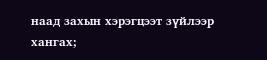наад захын хэрэгцээт зүйлээр хангах;